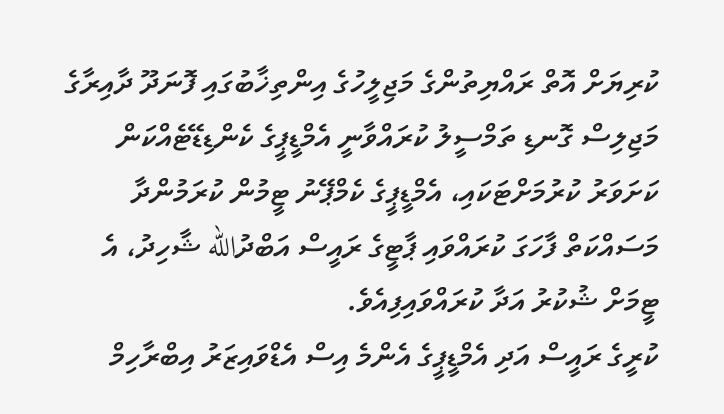ކުރިޔަށް އޮތް ރައްޔިތުންގެ މަޖިލީހުގެ އިންތިޚާބުގައި ފޮނަދޫ ދާއިރާގެ މަޖިލިސް ގޮނޑި ތަމްސީލު ކުރައްވާނީ އެމްޑީޕީގެ ކެންޑިޑޭޓެއްކަން ކަށަވަރު ކުރުމަށްޓަކައި، އެމްޑީޕީގެ ކެމްޕޭނު ޓީމުން ކުރަމުންދާ މަސައްކަތް ފާހަގަ ކުރައްވައި ޕާޓީގެ ރައީސް އަބްދުالله ޝާހިދު، އެ ޓީމަށް ޝުކުރު އަދާ ކުރައްވައިފިއެވެ.
ކުރީގެ ރައީސް އަދި އެމްޑީޕީގެ އެންމެ އިސް އެޑްވައިޒަރު އިބްރާހިމް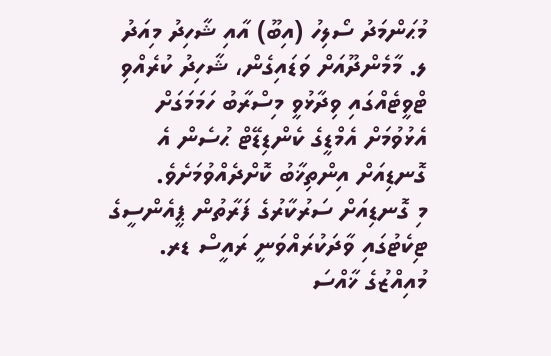މުޙަންމަދު ސޯލިހު (އިބޫ) އާއި ޝާހިދު މިއަދު ލ. މާމެންދޫއަށް ވަޑައިގެން، ޝާހިދު ކުރެއްވި ޓްވީޓެއްގައި ވިދާޅުވީ މިސްރާބު ހަމަމަގަށް އެޅުވުމަށް އެމްޑީގެ ކެންޑިޑޭޓް ޙުސެން އެ ގޮނޑިއަށް އިންތިޚާބު ކޮށްދެއްވުމަށެވެ.
މި ގޮނޑިއަށް ސަރުކާރުގެ ފަރާތުން ޕީއެންސީގެ ޓިކެޓުގައި ވާދަކުރައްވަނީ ރައީސް ޑރ. މުއިއްޒުގެ ޚާއްސަ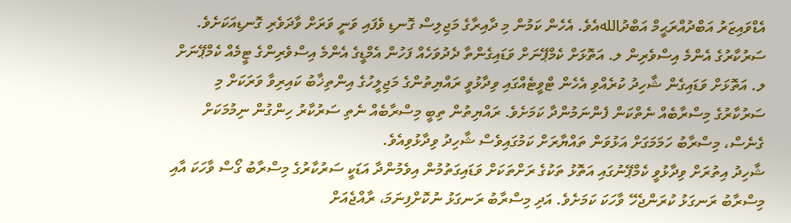އެޑްވައިޒަރު އަބްދުއްރަޙީމް އަބްދުاللهއެވެ. އެހެން ކަމުން މި ދާއިރާގެ މަޖިލިސް ގޮނޑި ވެފައި ވަނީ ވަރަށް ވާދަވެރި ގޮނޑިއަކަށެވެ.
ސަރުކާރުގެ އެންމެ އިސްވެރިން ލ. އަތޮޅަށް ކެމްޕޭނަށް ވަޑައިގެންތާ ދެދުވަހެއް ފަހުން އެމްޑީގެ އެންމެ އިސްވެރިންގެ ޓީމެއް ކެމްޕޭނަށް ލ. އަތޮޅަށް ވަޑައިގެން ޝާހިދު ކުރެއްވި އެހެން ޓްވީޓެއްގައި ވިދާޅުވީ ރައްޔިތުންގެ މަޖިލީހުގެ އިންތިޚާބު ކައިރިވާ ވަރަކަށް މި ސަރުކާރުގެ މިސްރާބެއް ނެތްކަން ފެންނަމުންދާ ކަމަށެވެ. ރައްޔިތުން ތިބީ މިސްރާބެއް ނެތި ސަރުކާރު ހިންގުން ނިމުމަކަށް ގެނެސް، މިސްރާބު ހަމަމަގަށް އަޅުވަން ތައްޔާރަށް ކަމުގައިވެސް ޝާހިދު ވިދާޅުވިއެވެ.
ޝާހިދު އިތުރަށް ވިދާޅުވީ ކެމްޕޭނުގައި އަތޮޅު ތަކުގެ ރަށްތަކަށް ވަޑައިގަތުމުން އިވެމުންދާ އަޑަކީ ސަރުކާރުގެ މިސްރާބު ގޯސް ވާހަކަ އާއި މިސްރާބު ރަނގަޅު ކުރަންޖެހޭ ވާހަކަ ކަމަށެވެ. އަދި މިސްރާބު ރަނގަޅު ނުކޮށްފިނަމަ، ރާއްޖެއަށް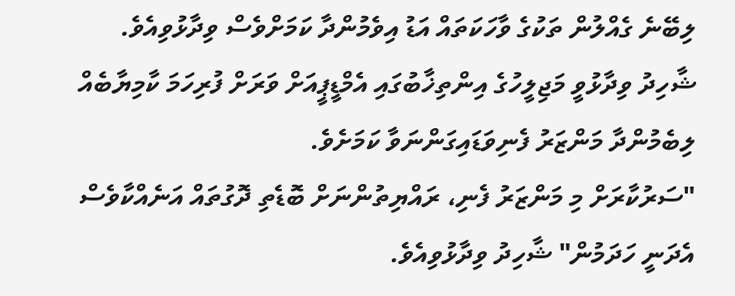ލިބޭނެ ގެއްލުން ތަކުގެ ވާހަކަތައް އަޑު އިވެމުންދާ ކަމަށްވެސް ވިދާޅުވިއެވެ.
ޝާހިދު ވިދާޅުވީ މަޖިލީހުގެ އިންތިޚާބުގައި އެމްޑީޕީއަށް ވަރަށް ފުރިހަމަ ކާމިޔާބެއް ލިބެމުންދާ މަންޒަރު ފެނިވަޑައިގަންނަވާ ކަމަށެވެ.
"ސަރުކާރަށް މި މަންޒަރު ފެނި، ރައްޔިތުންނަށް ބޮޑެތި ދޮގުތައް އަނެއްކާވެސް އެދަނީ ހަދަމުން" ޝާހިދު ވިދާޅުވިއެވެ.